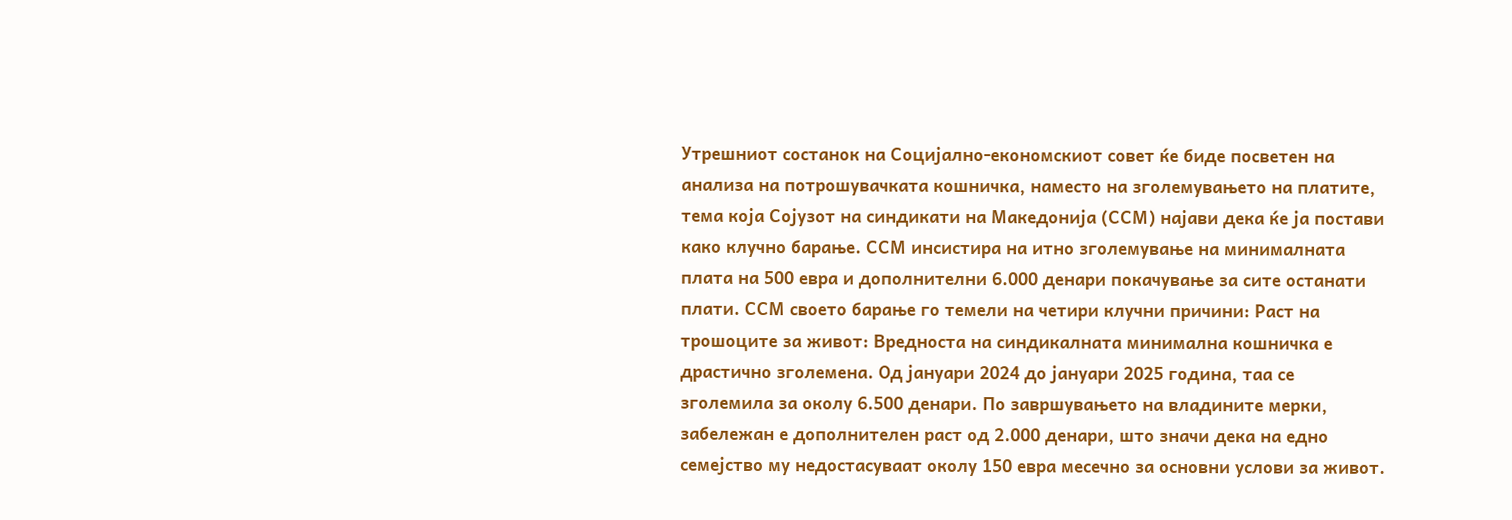Утрешниот состанок на Социјално-економскиот совет ќе биде посветен на анализа на потрошувачката кошничка, наместо на зголемувањето на платите, тема која Сојузот на синдикати на Македонија (ССМ) најави дека ќе ја постави како клучно барање. ССМ инсистира на итно зголемување на минималната плата на 500 евра и дополнителни 6.000 денари покачување за сите останати плати. ССМ своето барање го темели на четири клучни причини: Раст на трошоците за живот: Вредноста на синдикалната минимална кошничка е драстично зголемена. Од јануари 2024 до јануари 2025 година, таа се зголемила за околу 6.500 денари. По завршувањето на владините мерки, забележан е дополнителен раст од 2.000 денари, што значи дека на едно семејство му недостасуваат околу 150 евра месечно за основни услови за живот.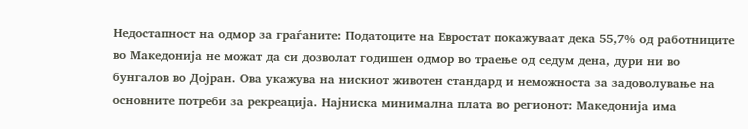Недостапност на одмор за граѓаните: Податоците на Евростат покажуваат дека 55,7% од работниците во Македонија не можат да си дозволат годишен одмор во траење од седум дена, дури ни во бунгалов во Дојран. Ова укажува на нискиот животен стандард и неможноста за задоволување на основните потреби за рекреација. Најниска минимална плата во регионот: Македонија има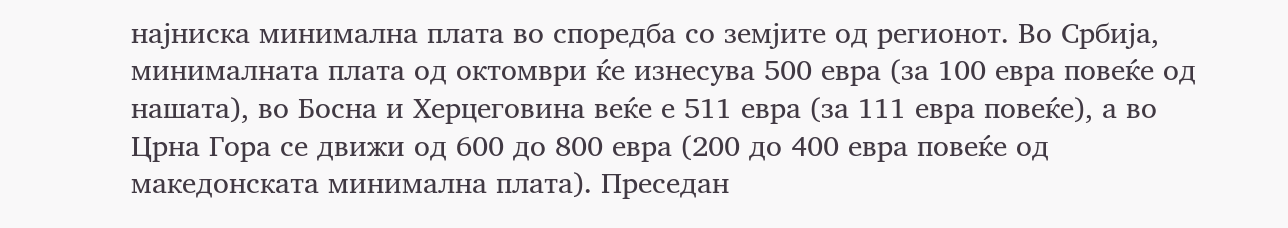најниска минимална плата во споредба со земјите од регионот. Во Србија, минималната плата од октомври ќе изнесува 500 евра (за 100 евра повеќе од нашата), во Босна и Херцеговина веќе е 511 евра (за 111 евра повеќе), а во Црна Гора се движи од 600 до 800 евра (200 до 400 евра повеќе од македонската минимална плата). Преседан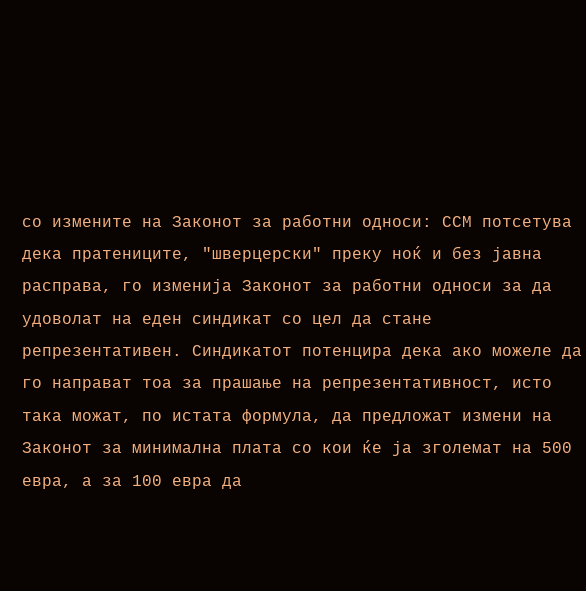со измените на Законот за работни односи: ССМ потсетува дека пратениците, "шверцерски" преку ноќ и без јавна расправа, го изменија Законот за работни односи за да удоволат на еден синдикат со цел да стане репрезентативен. Синдикатот потенцира дека ако можеле да го направат тоа за прашање на репрезентативност, исто така можат, по истата формула, да предложат измени на Законот за минимална плата со кои ќе ја зголемат на 500 евра, а за 100 евра да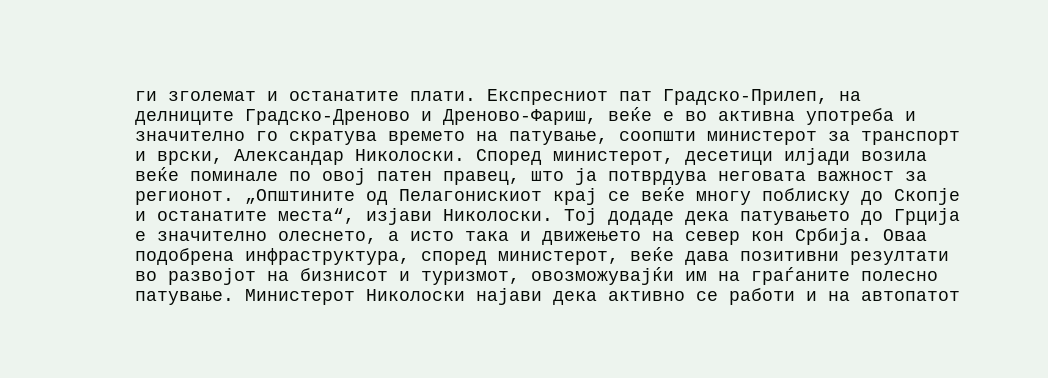ги зголемат и останатите плати. Експресниот пат Градско-Прилеп, на делниците Градско-Дреново и Дреново-Фариш, веќе е во активна употреба и значително го скратува времето на патување, соопшти министерот за транспорт и врски, Александар Николоски. Според министерот, десетици илјади возила веќе поминале по овој патен правец, што ја потврдува неговата важност за регионот. „Општините од Пелагонискиот крај се веќе многу поблиску до Скопје и останатите места“, изјави Николоски. Тој додаде дека патувањето до Грција е значително олеснето, а исто така и движењето на север кон Србија. Оваа подобрена инфраструктура, според министерот, веќе дава позитивни резултати во развојот на бизнисот и туризмот, овозможувајќи им на граѓаните полесно патување. Министерот Николоски најави дека активно се работи и на автопатот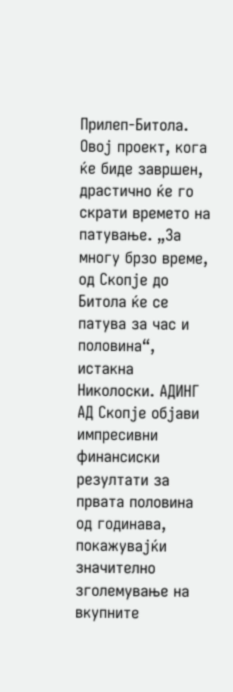Прилеп-Битола. Овој проект, кога ќе биде завршен, драстично ќе го скрати времето на патување. „За многу брзо време, од Скопје до Битола ќе се патува за час и половина“, истакна Николоски. АДИНГ АД Скопје објави импресивни финансиски резултати за првата половина од годинава, покажувајќи значително зголемување на вкупните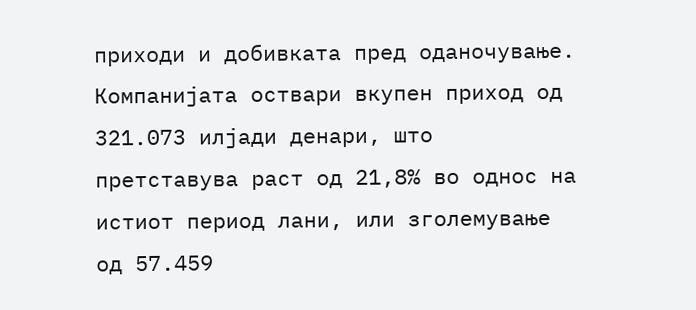приходи и добивката пред оданочување. Компанијата оствари вкупен приход од 321.073 илјади денари, што претставува раст од 21,8% во однос на истиот период лани, или зголемување од 57.459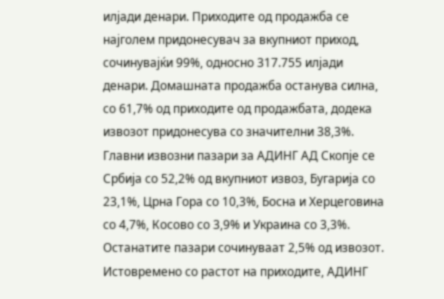илјади денари. Приходите од продажба се најголем придонесувач за вкупниот приход, сочинувајќи 99%, односно 317.755 илјади денари. Домашната продажба останува силна, со 61,7% од приходите од продажбата, додека извозот придонесува со значителни 38,3%. Главни извозни пазари за АДИНГ АД Скопје се Србија со 52,2% од вкупниот извоз, Бугарија со 23,1%, Црна Гора со 10,3%, Босна и Херцеговина со 4,7%, Косово со 3,9% и Украина со 3,3%. Останатите пазари сочинуваат 2,5% од извозот. Истовремено со растот на приходите, АДИНГ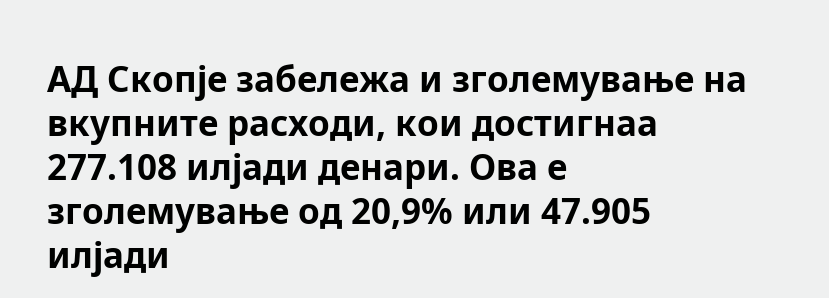АД Скопје забележа и зголемување на вкупните расходи, кои достигнаа 277.108 илјади денари. Ова е зголемување од 20,9% или 47.905 илјади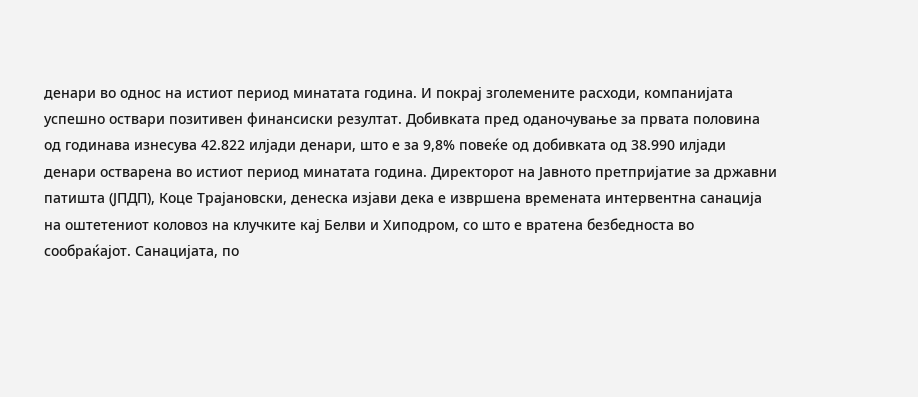денари во однос на истиот период минатата година. И покрај зголемените расходи, компанијата успешно оствари позитивен финансиски резултат. Добивката пред оданочување за првата половина од годинава изнесува 42.822 илјади денари, што е за 9,8% повеќе од добивката од 38.990 илјади денари остварена во истиот период минатата година. Директорот на Јавното претпријатие за државни патишта (ЈПДП), Коце Трајановски, денеска изјави дека е извршена времената интервентна санација на оштетениот коловоз на клучките кај Белви и Хиподром, со што е вратена безбедноста во сообраќајот. Санацијата, по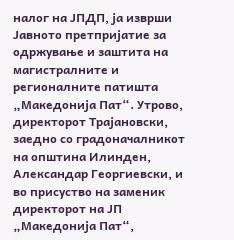налог на ЈПДП, ја изврши Јавното претпријатие за одржување и заштита на магистралните и регионалните патишта „Македонија Пат“. Утрово, директорот Трајановски, заедно со градоначалникот на општина Илинден, Александар Георгиевски, и во присуство на заменик директорот на ЈП „Македонија Пат“,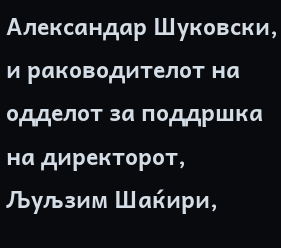Александар Шуковски, и раководителот на одделот за поддршка на директорот, Љуљзим Шаќири,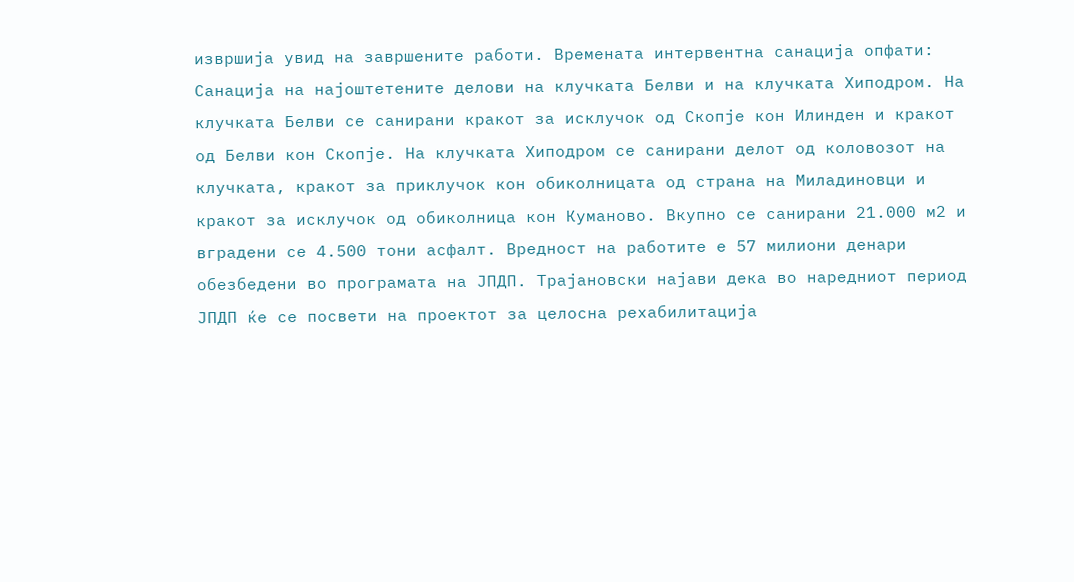извршија увид на завршените работи. Времената интервентна санација опфати: Санација на најоштетените делови на клучката Белви и на клучката Хиподром. На клучката Белви се санирани кракот за исклучок од Скопје кон Илинден и кракот од Белви кон Скопје. На клучката Хиподром се санирани делот од коловозот на клучката, кракот за приклучок кон обиколницата од страна на Миладиновци и кракот за исклучок од обиколница кон Куманово. Вкупно се санирани 21.000 м2 и вградени се 4.500 тони асфалт. Вредност на работите е 57 милиони денари обезбедени во програмата на ЈПДП. Трајановски најави дека во наредниот период ЈПДП ќе се посвети на проектот за целосна рехабилитација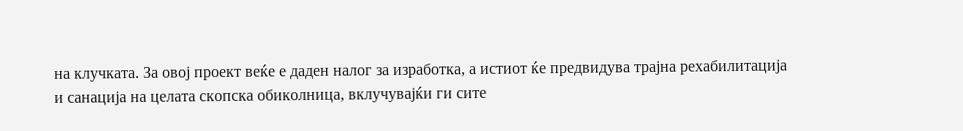на клучката. За овој проект веќе е даден налог за изработка, а истиот ќе предвидува трајна рехабилитација и санација на целата скопска обиколница, вклучувајќи ги сите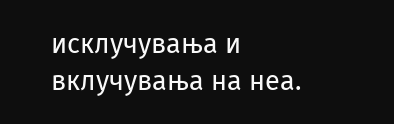исклучувања и вклучувања на неа.